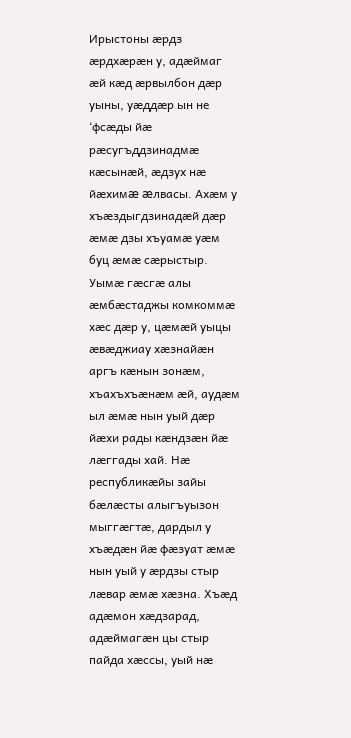Ирыстоны æрдз æрдхæрæн у, адæймаг æй кæд æрвылбон дæр уыны, уæддæр ын не ‘фсæды йæ рæсугъддзинадмæ кæсынæй, æдзух нæ йæхимæ æлвасы. Ахæм у хъæздыгдзинадæй дæр æмæ дзы хъуамæ уæм буц æмæ сæрыстыр. Уымæ гæсгæ алы æмбæстаджы комкоммæ хæс дæр у, цæмæй уыцы æвæджиау хæзнайæн аргъ кæнын зонæм, хъахъхъæнæм æй, аудæм ыл æмæ нын уый дæр йæхи рады кæндзæн йæ лæггады хай. Нæ республикæйы зайы бæлæсты алыгъуызон мыггæгтæ, дардыл у хъæдæн йæ фæзуат æмæ нын уый у æрдзы стыр лæвар æмæ хæзна. Хъæд адæмон хæдзарад, адæймагæн цы стыр пайда хæссы, уый нæ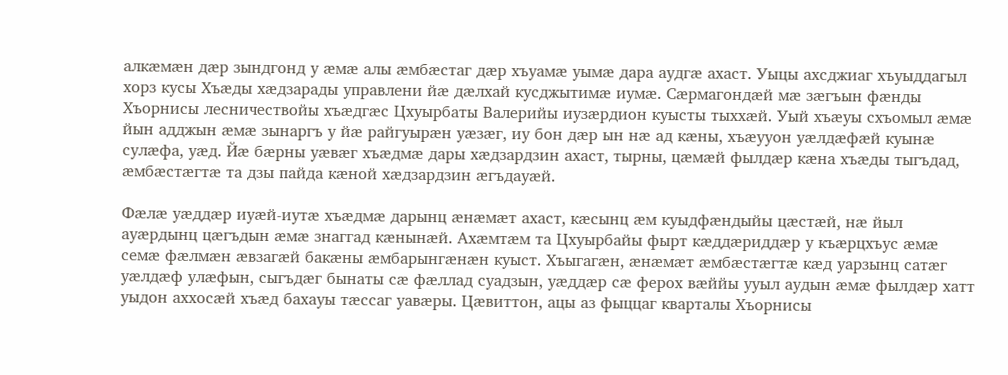алкæмæн дæр зындгонд у æмæ алы æмбæстаг дæр хъуамæ уымæ дара аудгæ ахаст. Уыцы ахсджиаг хъуыддагыл хорз кусы Хъæды хæдзарады управлени йæ дæлхай кусджытимæ иумæ. Сæрмагондæй мæ зæгъын фæнды Хъорнисы лесничествойы хъæдгæс Цхуырбаты Валерийы иузæрдион куысты тыххæй. Уый хъæуы схъомыл æмæ йын адджын æмæ зынаргъ у йæ райгуырæн уæзæг, иу бон дæр ын нæ ад кæны, хъæууон уæлдæфæй куынæ сулæфа, уæд. Йæ бæрны уæвæг хъæдмæ дары хæдзардзин ахаст, тырны, цæмæй фылдæр кæна хъæды тыгъдад, æмбæстæгтæ та дзы пайда кæной хæдзардзин æгъдауæй.

Фæлæ уæддæр иуæй-иутæ хъæдмæ дарынц æнæмæт ахаст, кæсынц æм куыдфæндыйы цæстæй, нæ йыл ауæрдынц цæгъдын æмæ знаггад кæнынæй. Ахæмтæм та Цхуырбайы фырт кæддæриддæр у къæрцхъус æмæ семæ фæлмæн æвзагæй бакæны æмбарынгæнæн куыст. Хъыгагæн, æнæмæт æмбæстæгтæ кæд уарзынц сатæг уæлдæф улæфын, сыгъдæг бынаты сæ фæллад суадзын, уæддæр сæ ферох вæййы ууыл аудын æмæ фылдæр хатт уыдон аххосæй хъæд бахауы тæссаг уавæры. Цæвиттон, ацы аз фыццаг кварталы Хъорнисы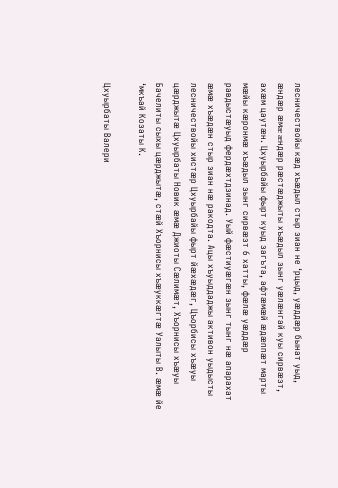лесничествойы кæд хъæдыл стыр зиан не ‘рцыд, уæддæр бынат уыд, æндæр æмæ æндæр рæстæджыты хъæдыл зынг уæлæнгай куы сирвæзт, ахæм цаутæн. Цхуырбайы фырт куыд загъта, афтæмæй æдæппæт марты мæйы кæронмæ хъæдыл зынг сирвæзт 6 хатты, фæлæ уæддæр равдыстæуыд фердæхтдзинад. Уый фæстиуæгæн зынг тынг нæ апарахат æмæ хъæдæн стыр зиан нæ ракодта. Ацы хъуыддаджы активон уыдысты лесничествойы хистæр Цхуырбайы фырт йæхæдæг, Цъорбисы хъæуы цæрджытæ Цхуырбаты Новик æмæ Джиоты Сæлимæт, Хъорнисы хъæуы Бачелиты сыхы цæрджытæ, стæй Хъорнисы хъæуккæгтæ Уалыты В. æмæ йе ‘мкъай Козаты К.

Цхуырбаты Валери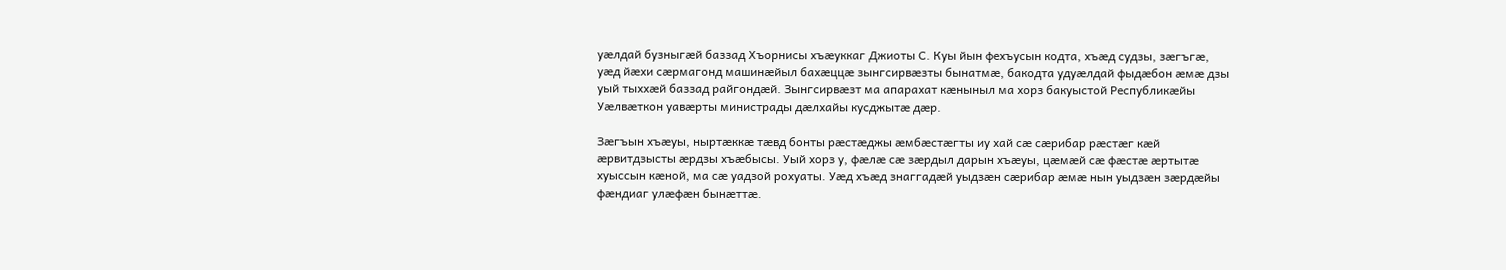уæлдай бузныгæй баззад Хъорнисы хъæуккаг Джиоты С. Куы йын фехъусын кодта, хъæд судзы, зæгъгæ, уæд йæхи сæрмагонд машинæйыл бахæццæ зынгсирвæзты бынатмæ, бакодта удуæлдай фыдæбон æмæ дзы уый тыххæй баззад райгондæй. Зынгсирвæзт ма апарахат кæныныл ма хорз бакуыстой Республикæйы Уæлвæткон уавæрты министрады дæлхайы кусджытæ дæр.

Зæгъын хъæуы, ныртæккæ тæвд бонты рæстæджы æмбæстæгты иу хай сæ сæрибар рæстæг кæй æрвитдзысты æрдзы хъæбысы. Уый хорз у, фæлæ сæ зæрдыл дарын хъæуы, цæмæй сæ фæстæ æртытæ хуыссын кæной, ма сæ уадзой рохуаты. Уæд хъæд знаггадæй уыдзæн сæрибар æмæ нын уыдзæн зæрдæйы фæндиаг улæфæн бынæттæ.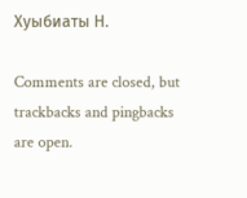Хуыбиаты Н.

Comments are closed, but trackbacks and pingbacks are open.